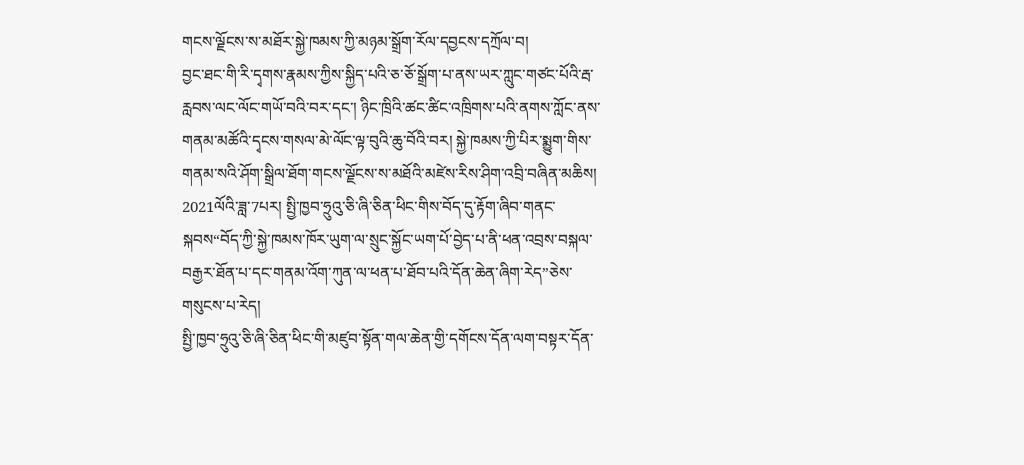གངས་ལྗོངས་ས་མཐོར་སྐྱེ་ཁམས་ཀྱི་མཉམ་སྒྲོག་རོལ་དབྱངས་དཀྲོལ་བ།
བྱང་ཐང་གི་རི་དྭགས་རྣམས་ཀྱིས་སྐྱིད་པའི་ཅ་ཅོ་སྒྲོག་པ་ནས་ཡར་ཀླུང་གཙང་པོའི་རྦ་རླབས་ལང་ལོང་གཡོ་བའི་བར་དང་། ཉིང་ཁྲིའི་ཚང་ཚིང་འཁྲིགས་པའི་ནགས་ཀློང་ནས་གནམ་མཚོའི་དྭངས་གསལ་མེ་ལོང་ལྟ་བུའི་ཆུ་བོའི་བར། སྐྱེ་ཁམས་ཀྱི་པིར་སྨྱུག་གིས་གནམ་སའི་ཤོག་སྒྲིལ་ཐོག་གངས་ལྗོངས་ས་མཐོའི་མཛེས་རིས་ཤིག་འབྲི་བཞིན་མཆིས།
2021ལོའི་ཟླ་7པར། སྤྱི་ཁྱབ་ཧྲུའུ་ཅི་ཞི་ཅིན་ཕིང་གིས་བོད་དུ་རྟོག་ཞིབ་གནང་སྐབས“བོད་ཀྱི་སྐྱེ་ཁམས་ཁོར་ཡུག་ལ་སྲུང་སྐྱོང་ཡག་པོ་བྱེད་པ་ནི་ཕན་འབྲས་བསྐལ་བརྒྱར་ཐོན་པ་དང་གནམ་འོག་ཀུན་ལ་ཕན་པ་ཐོབ་པའི་དོན་ཆེན་ཞིག་རེད”ཅེས་གསུངས་པ་རེད།
སྤྱི་ཁྱབ་ཧྲུའུ་ཅི་ཞི་ཅིན་ཕིང་གི་མཛུབ་སྟོན་གལ་ཆེན་གྱི་དགོངས་དོན་ལག་བསྟར་དོན་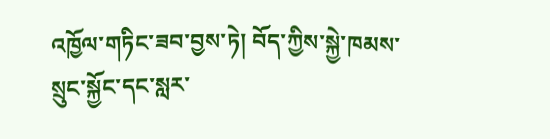འཁྱོལ་གཏིང་ཟབ་བྱས་ཏེ། བོད་ཀྱིས་སྐྱེ་ཁམས་སྲུང་སྐྱོང་དང་སླར་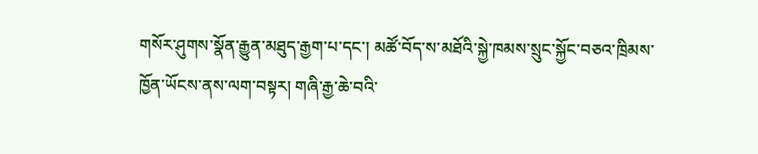གསོར་ཤུགས་སྣོན་རྒྱུན་མཐུད་རྒྱག་པ་དང་། མཚོ་བོད་ས་མཐོའི་སྐྱེ་ཁམས་སྲུང་སྐྱོང་བཅའ་ཁྲིམས་ཁྱོན་ཡོངས་ནས་ལག་བསྟར། གཞི་རྒྱ་ཆེ་བའི་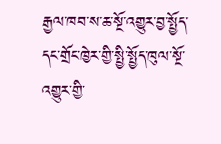རྒྱལ་ཁབ་ས་ཆ་སྔོ་འགྱུར་བྱ་སྤྱོད་དང་གྲོང་ཁྱེར་གྱི་སྤྱི་སྤྱོད་ཁུལ་སྔོ་འགྱུར་གྱི་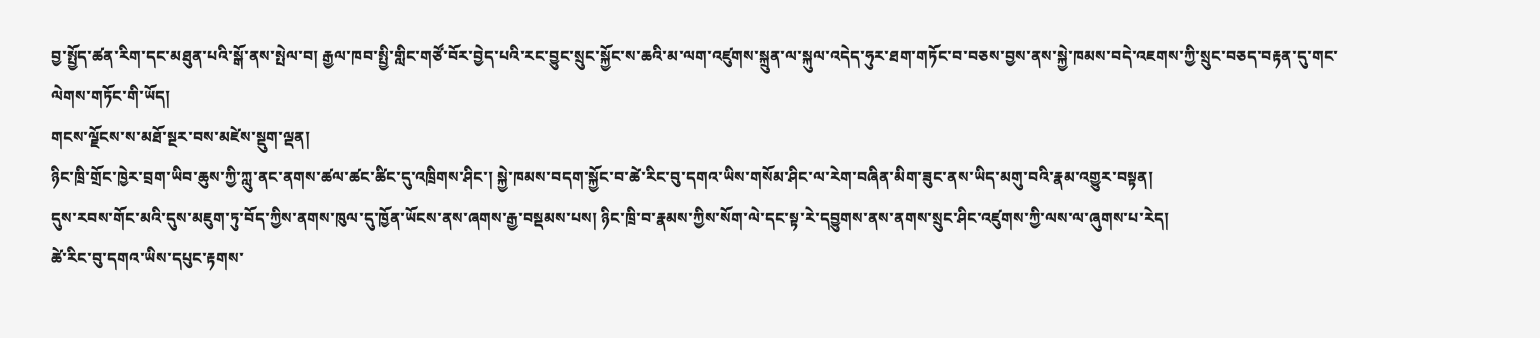བྱ་སྤྱོད་ཚན་རིག་དང་མཐུན་པའི་སྒོ་ནས་སྤེལ་བ། རྒྱལ་ཁབ་སྤྱི་གླིང་གཙོ་བོར་བྱེད་པའི་རང་བྱུང་སྲུང་སྐྱོང་ས་ཆའི་མ་ལག་འཛུགས་སྐྲུན་ལ་སྐུལ་འདེད་ཧུར་ཐག་གཏོང་བ་བཅས་བྱས་ནས་སྐྱེ་ཁམས་བདེ་འཇགས་ཀྱི་སྲུང་བཅད་བརྟན་དུ་གང་ལེགས་གཏོང་གི་ཡོད།
གངས་ལྗོངས་ས་མཐོ་སྔར་བས་མཛེས་སྡུག་ལྡན།
ཉིང་ཁྲི་གྲོང་ཁྱེར་བྲག་ཡིབ་ཆུས་ཀྱི་ཀླུ་ནང་ནགས་ཚལ་ཚང་ཚིང་དུ་འཁྲིགས་ཤིང་། སྐྱེ་ཁམས་བདག་སྐྱོང་བ་ཚེ་རིང་བུ་དགའ་ཡིས་གསོམ་ཤིང་ལ་རེག་བཞིན་མིག་ཟུང་ནས་ཡིད་མགུ་བའི་རྣམ་འགྱུར་བསྟན།
དུས་རབས་གོང་མའི་དུས་མཇུག་ཏུ་བོད་ཀྱིས་ནགས་ཁུལ་དུ་ཁྱོན་ཡོངས་ནས་ཞགས་རྒྱ་བསྡམས་པས། ཉིང་ཁྲི་བ་རྣམས་ཀྱིས་སོག་ལེ་དང་སྟ་རེ་དབྱུགས་ནས་ནགས་སྲུང་ཤིང་འཛུགས་ཀྱི་ལས་ལ་ཞུགས་པ་རེད།
ཚེ་རིང་བུ་དགའ་ཡིས་དཔུང་རྟགས་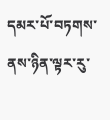དམར་པོ་བཏགས་ནས་ཉིན་ལྟར་རུ་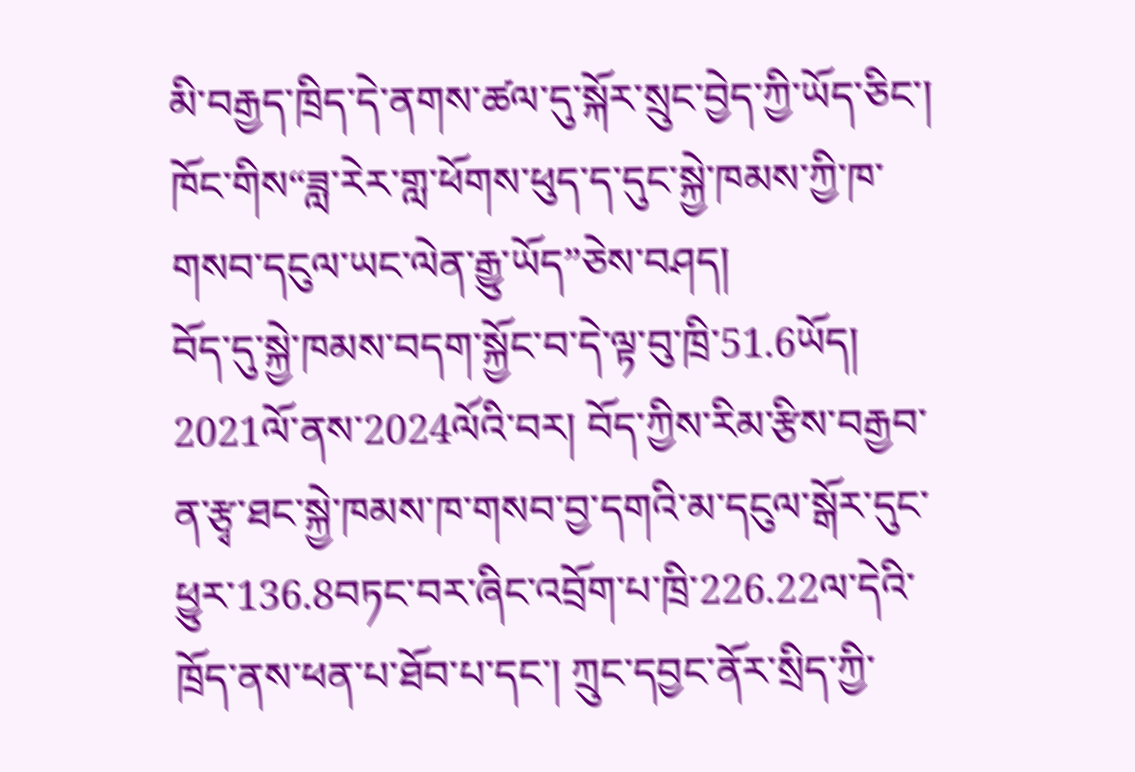མི་བརྒྱད་ཁྲིད་དེ་ནགས་ཚལ་དུ་སྐོར་སྲུང་བྱེད་ཀྱི་ཡོད་ཅིང་། ཁོང་གིས“ཟླ་རེར་གླ་ཕོགས་ཕུད་ད་དུང་སྐྱེ་ཁམས་ཀྱི་ཁ་གསབ་དངུལ་ཡང་ལེན་རྒྱུ་ཡོད”ཅེས་བཤད།
བོད་དུ་སྐྱེ་ཁམས་བདག་སྐྱོང་བ་དེ་ལྟ་བུ་ཁྲི་51.6ཡོད། 2021ལོ་ནས་2024ལོའི་བར། བོད་ཀྱིས་རིམ་རྩིས་བརྒྱབ་ན་རྩྭ་ཐང་སྐྱེ་ཁམས་ཁ་གསབ་བྱ་དགའི་མ་དངུལ་སྒོར་དུང་ཕྱུར་136.8བཏང་བར་ཞིང་འབྲོག་པ་ཁྲི་226.22ལ་དེའི་ཁྲོད་ནས་ཕན་པ་ཐོབ་པ་དང་། ཀྲུང་དབྱང་ནོར་སྲིད་ཀྱི་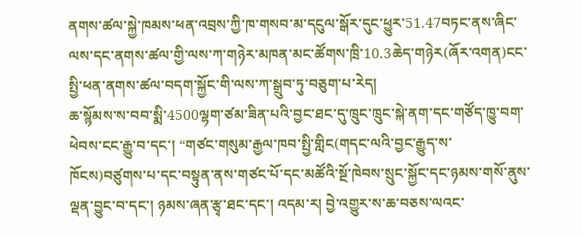ནགས་ཚལ་སྐྱེ་ཁམས་ཕན་འབྲས་ཀྱི་ཁ་གསབ་མ་དངུལ་སྒོར་དུང་ཕྱུར་51.47བཏང་ནས་ཞིང་ལས་དང་ནགས་ཚལ་གྱི་ལས་ཀ་གཉེར་མཁན་མང་ཚོགས་ཁྲི་10.3ཆེད་གཉེར(ཞོར་འགན)ངང་སྤྱི་ཕན་ནགས་ཚལ་བདག་སྐྱོང་གི་ལས་ཀ་སྒྲུབ་ཏུ་བཅུག་པ་རེད།
ཆ་སྙོམས་ས་བབ་སྨི་4500ལྷག་ཙམ་ཟིན་པའི་བྱང་ཐང་དུ་ཁྲུང་ཁྲུང་སྐེ་ནག་དང་གཙོད་ཁྱུ་བག་ཕེབས་ངང་རྒྱུ་བ་དང་། “གཙང་གསུམ་རྒྱལ་ཁབ་སྤྱི་གླིང(གདང་ལའི་བྱང་རྒྱུད་ས་ཁོངས)བཙུགས་པ་དང་བསྟུན་ནས་གཙང་པོ་དང་མཚོའི་སྔོ་ཁེབས་སྲུང་སྐྱོང་དང་ཉམས་གསོ་ནུས་ལྡན་བྱུང་བ་དང་། ཉམས་ཞན་རྩྭ་ཐང་དང་། འདམ་ར། བྱེ་འགྱུར་ས་ཆ་བཅས་ལའང་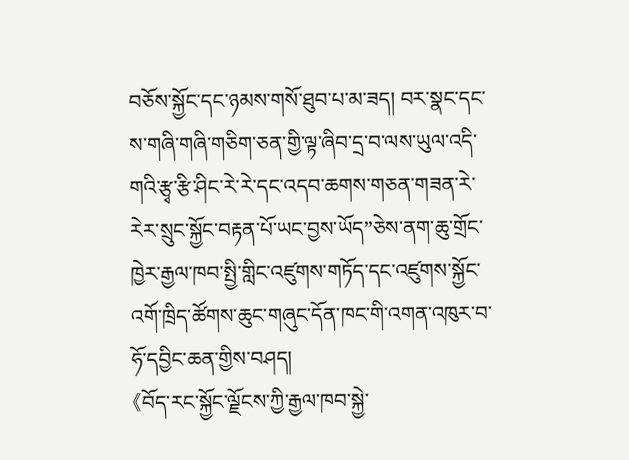བཅོས་སྐྱོང་དང་ཉམས་གསོ་ཐུབ་པ་མ་ཟད། བར་སྣང་དང་ས་གཞི་གཞི་གཅིག་ཅན་གྱི་ལྟ་ཞིབ་དྲ་བ་ལས་ཡུལ་འདི་གའི་རྩྭ་རྩི་ཤིང་རེ་རེ་དང་འདབ་ཆགས་གཅན་གཟན་རེ་རེར་སྲུང་སྐྱོང་བརྟན་པོ་ཡང་བྱས་ཡོད”ཅེས་ནག་ཆུ་གྲོང་ཁྱེར་རྒྱལ་ཁབ་སྤྱི་གླིང་འཛུགས་གཏོད་དང་འཛུགས་སྐྱོང་འགོ་ཁྲིད་ཚོགས་ཆུང་གཞུང་དོན་ཁང་གི་འགན་འཁུར་བ་ཧོ་དབྱིང་ཆན་གྱིས་བཤད།
《བོད་རང་སྐྱོང་ལྗོངས་ཀྱི་རྒྱལ་ཁབ་སྐྱེ་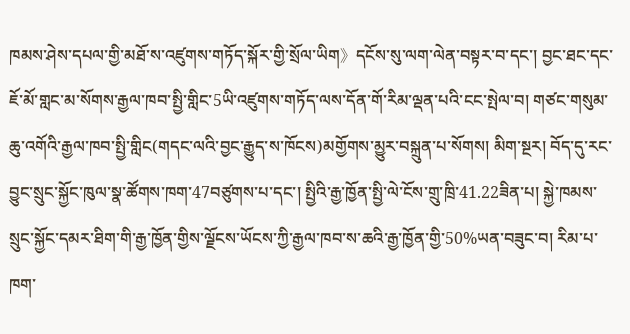ཁམས་ཤེས་དཔལ་གྱི་མཐོ་ས་འཛུགས་གཏོད་སྐོར་གྱི་སྲོལ་ཡིག》དངོས་སུ་ལག་ལེན་བསྟར་བ་དང་། བྱང་ཐང་དང་ཇོ་མོ་གླང་མ་སོགས་རྒྱལ་ཁབ་སྤྱི་གླིང་5ཡི་འཛུགས་གཏོད་ལས་དོན་གོ་རིམ་ལྡན་པའི་ངང་སྤེལ་བ། གཙང་གསུམ་ཆུ་འགོའི་རྒྱལ་ཁབ་སྤྱི་གླིང(གདང་ལའི་བྱང་རྒྱུད་ས་ཁོངས)མགྱོགས་མྱུར་བསྐྲུན་པ་སོགས། མིག་སྔར། བོད་དུ་རང་བྱུང་སྲུང་སྐྱོང་ཁུལ་སྣ་ཚོགས་ཁག་47བཙུགས་པ་དང་། སྤྱིའི་རྒྱ་ཁྱོན་སྤྱི་ལེ་ངོས་གྲུ་ཁྲི་41.22ཟིན་པ། སྐྱེ་ཁམས་སྲུང་སྐྱོང་དམར་ཐིག་གི་རྒྱ་ཁྱོན་གྱིས་ལྗོངས་ཡོངས་ཀྱི་རྒྱལ་ཁབ་ས་ཆའི་རྒྱ་ཁྱོན་གྱི་50%ཡན་བཟུང་བ། རིམ་པ་ཁག་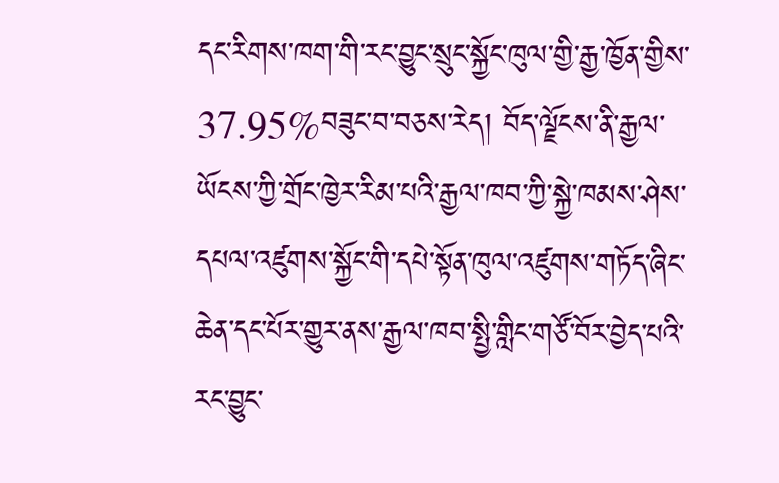དང་རིགས་ཁག་གི་རང་བྱུང་སྲུང་སྐྱོང་ཁུལ་གྱི་རྒྱ་ཁྱོན་གྱིས་37.95%བཟུང་བ་བཅས་རེད། བོད་ལྗོངས་ནི་རྒྱལ་ཡོངས་ཀྱི་གྲོང་ཁྱེར་རིམ་པའི་རྒྱལ་ཁབ་ཀྱི་སྐྱེ་ཁམས་ཤེས་དཔལ་འཛུགས་སྐྱོང་གི་དཔེ་སྟོན་ཁུལ་འཛུགས་གཏོད་ཞིང་ཆེན་དང་པོར་གྱུར་ནས་རྒྱལ་ཁབ་སྤྱི་གླིང་གཙོ་བོར་བྱེད་པའི་རང་བྱུང་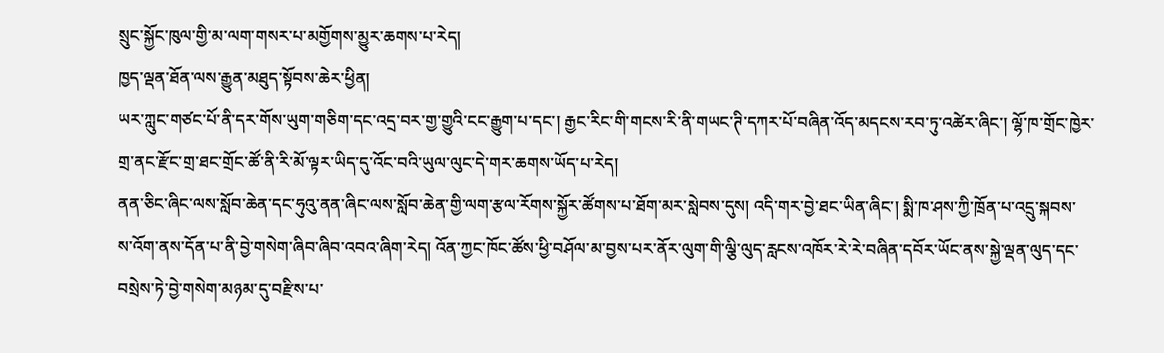སྲུང་སྐྱོང་ཁུལ་གྱི་མ་ལག་གསར་པ་མགྱོགས་མྱུར་ཆགས་པ་རེད།
ཁྱད་ལྡན་ཐོན་ལས་རྒྱུན་མཐུད་སྟོབས་ཆེར་ཕྱིན།
ཡར་ཀླུང་གཙང་པོ་ནི་དར་གོས་ཡུག་གཅིག་དང་འདྲ་བར་གྱ་གྱུའི་ངང་རྒྱུག་པ་དང་། རྒྱང་རིང་གི་གངས་རི་ནི་གཡང་ཊི་དཀར་པོ་བཞིན་འོད་མདངས་རབ་ཏུ་འཚེར་ཞིང་། ལྷོ་ཁ་གྲོང་ཁྱེར་གྲ་ནང་རྫོང་གྲ་ཐང་གྲོང་ཚོ་ནི་རི་མོ་ལྟར་ཡིད་དུ་འོང་བའི་ཡུལ་ལུང་དེ་གར་ཆགས་ཡོད་པ་རེད།
ནན་ཅིང་ཞིང་ལས་སློབ་ཆེན་དང་ཧུའུ་ནན་ཞིང་ལས་སློབ་ཆེན་གྱི་ལག་རྩལ་རོགས་སྐྱོར་ཚོགས་པ་ཐོག་མར་སླེབས་དུས། འདི་གར་བྱེ་ཐང་ཡིན་ཞིང་། སྨི་ཁ་ཤས་ཀྱི་ཁྲོན་པ་འདྲུ་སྐབས་ས་འོག་ནས་དོན་པ་ནི་བྱེ་གསེག་ཞིབ་ཞིབ་འབའ་ཞིག་རེད། འོན་ཀྱང་ཁོང་ཚོས་ཕྱི་བཤོལ་མ་བྱས་པར་ནོར་ལུག་གི་ལྕི་ལུད་རླངས་འཁོར་རེ་རེ་བཞིན་དབོར་ཡོང་ནས་སྐྱེ་ལྡན་ལུད་དང་བསྲེས་ཏེ་བྱེ་གསེག་མཉམ་དུ་བརྫིས་པ་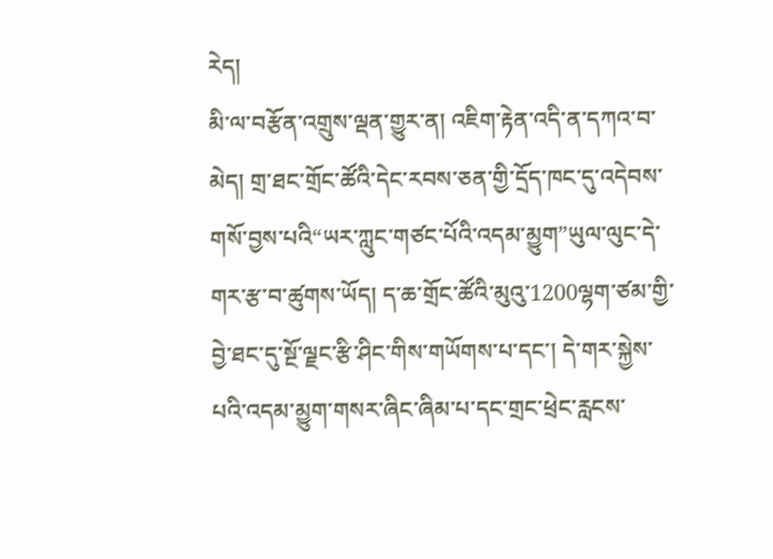རེད།
མི་ལ་བརྩོན་འགྲུས་ལྡན་གྱུར་ན། འཇིག་རྟེན་འདི་ན་དཀའ་བ་མེད། གྲ་ཐང་གྲོང་ཚོའི་དེང་རབས་ཅན་གྱི་དྲོད་ཁང་དུ་འདེབས་གསོ་བྱས་པའི“ཡར་ཀླུང་གཙང་པོའི་འདམ་མྱུག”ཡུལ་ལུང་དེ་གར་རྩ་བ་ཚུགས་ཡོད། ད་ཆ་གྲོང་ཚོའི་མུའུ་1200ལྷག་ཙམ་གྱི་བྱེ་ཐང་དུ་སྔོ་ལྗང་རྩི་ཤིང་གིས་གཡོགས་པ་དང་། དེ་གར་སྐྱེས་པའི་འདམ་མྱུག་གསར་ཞིང་ཞིམ་པ་དང་གྲང་ཕྲེང་རླངས་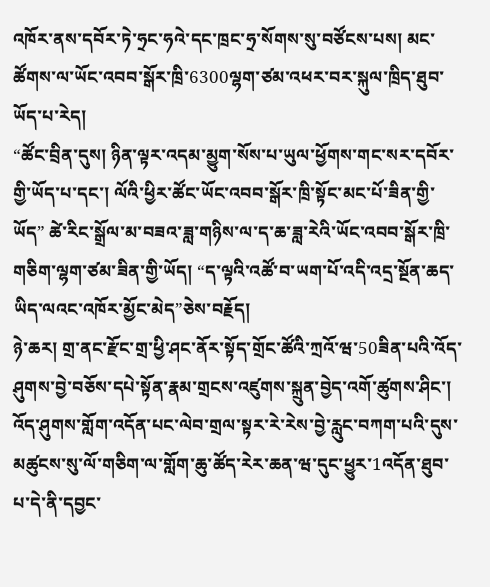འཁོར་ནས་དབོར་ཏེ་ཧྲང་ཧའེ་དང་ཁྲང་ཧྲ་སོགས་སུ་བཙོངས་པས། མང་ཚོགས་ལ་ཡོང་འབབ་སྒོར་ཁྲི་6300ལྷག་ཙམ་འཕར་བར་སྐུལ་ཁྲིད་ཐུབ་ཡོད་པ་རེད།
“ཚོང་བྲིན་དུས། ཉིན་ལྟར་འདམ་མྱུག་སོས་པ་ཡུལ་ཕྱོགས་གང་སར་དབོར་གྱི་ཡོད་པ་དང་། ལོའི་ཕྱིར་ཚོང་ཡོང་འབབ་སྒོར་ཁྲི་སྟོང་མང་པོ་ཟིན་གྱི་ཡོད” ཚེ་རིང་སྒྲོལ་མ་བཟའ་ཟླ་གཉིས་ལ་ད་ཆ་ཟླ་རེའི་ཡོང་འབབ་སྒོར་ཁྲི་གཅིག་ལྷག་ཙམ་ཟིན་གྱི་ཡོད། “ད་ལྟའི་འཚོ་བ་ཡག་པོ་འདི་འདྲ་སྔོན་ཆད་ཡིད་ལའང་འཁོར་མྱོང་མེད”ཅེས་བརྗོད།
ཉེ་ཆར། གྲ་ནང་རྫོང་གྲ་ཕྱི་ཤང་ནོར་སྟོད་གྲོང་ཚོའི་ཀྲའོ་ཝ་50ཟིན་པའི་འོད་ཤུགས་བྱེ་བཅོས་དཔེ་སྟོན་རྣམ་གྲངས་འཛུགས་སྐྲུན་བྱེད་འགོ་ཚུགས་ཤིང་། འོད་ཤུགས་གློག་འདོན་པང་ལེབ་གྲལ་སྟར་རེ་རེས་བྱེ་རླུང་བཀག་པའི་དུས་མཚུངས་སུ་ལོ་གཅིག་ལ་གློག་ཆུ་ཚོད་རེར་ཆན་ཝ་དུང་ཕྱུར་1འདོན་ཐུབ་པ་དེ་ནི་དབྱང་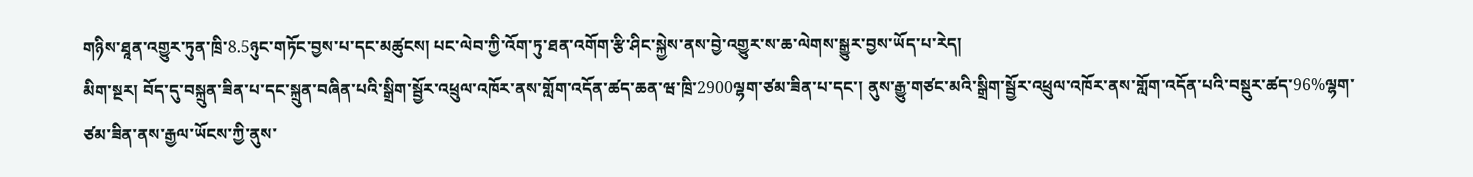གཉིས་ཐཱན་འགྱུར་ཏུན་ཁྲི་8.5ཉུང་གཏོང་བྱས་པ་དང་མཚུངས། པང་ལེབ་ཀྱི་འོག་ཏུ་ཐན་འགོག་རྩི་ཤིང་སྐྱེས་ནས་བྱེ་འགྱུར་ས་ཆ་ལེགས་སྒྱུར་བྱས་ཡོད་པ་རེད།
མིག་སྔར། བོད་དུ་བསྐྲུན་ཟིན་པ་དང་སྐྲུན་བཞིན་པའི་སྒྲིག་སྦྱོར་འཕྲུལ་འཁོར་ནས་གློག་འདོན་ཚད་ཆན་ཝ་ཁྲི་2900ལྷག་ཙམ་ཟིན་པ་དང་། ནུས་རྒྱུ་གཙང་མའི་སྒྲིག་སྦྱོར་འཕྲུལ་འཁོར་ནས་གློག་འདོན་པའི་བསྡུར་ཚད་96%ལྷག་ཙམ་ཟིན་ནས་རྒྱལ་ཡོངས་ཀྱི་ནུས་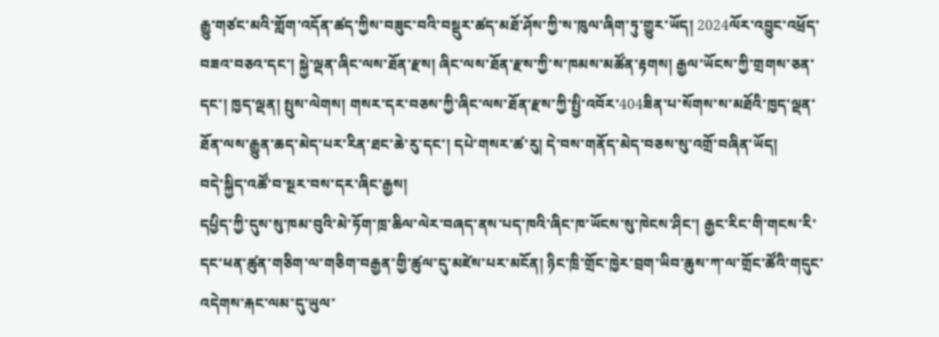རྒྱུ་གཙང་མའི་གློག་འདོན་ཚད་ཀྱིས་བཟུང་བའི་བསྡུར་ཚད་མཐོ་ཤོས་ཀྱི་ས་ཁུལ་ཞིག་ཏུ་གྱུར་ཡོད། 2024ལོར་འབྱུང་འཕྲོད་བཟའ་བཅའ་དང་། སྐྱེ་ལྡན་ཞིང་ལས་ཐོན་རྫས། ཞིང་ལས་ཐོན་རྫས་ཀྱི་ས་ཁམས་མཚོན་རྟགས། རྒྱལ་ཡོངས་ཀྱི་གྲགས་ཅན་དང་། ཁྱད་ལྡན། སྤུས་ལེགས། གསར་དར་བཅས་ཀྱི་ཞིང་ལས་ཐོན་རྫས་ཀྱི་སྤྱི་འབོར་404ཟིན་པ་སོགས་ས་མཐོའི་ཁྱད་ལྡན་ཐོན་ལས་རྒྱུན་ཆད་མེད་པར་རིན་ཐང་ཆེ་རུ་དང་། དཔེ་གསར་ཚ་རུ། དེ་བས་གནོད་མེད་བཅས་སུ་འགྲོ་བཞིན་ཡོད།
བདེ་སྐྱིད་འཚོ་བ་སྔར་བས་དར་ཞིང་རྒྱས།
དཔྱིད་ཀྱི་དུས་སུ་ཁམ་བུའི་མེ་ཏོག་ཁྲ་ཆིལ་ལེར་བཞད་ནས་པད་ཁའི་ཞིང་ཁ་ཡོངས་སུ་ཁེངས་ཤིང་། རྒྱང་རིང་གི་གངས་རི་དང་ཕན་ཚུན་གཅིག་ལ་གཅིག་བརྒྱན་གྱི་ཚུལ་དུ་མཛེས་པར་མངོན། ཉིང་ཁྲི་གྲོང་ཁྱེར་བྲག་ཡིབ་ཆུས་ཀ་ལ་གྲོང་ཚོའི་གདུང་འདེགས་རྐང་ལམ་དུ་ཡུལ་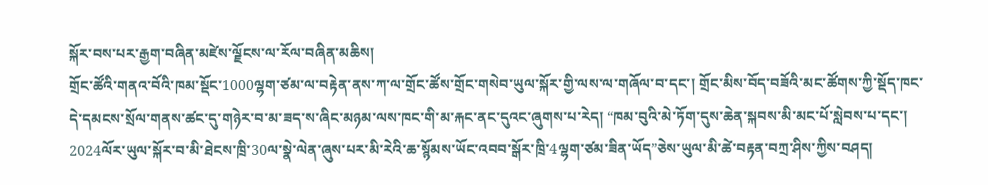སྐོར་བས་པར་རྒྱག་བཞིན་མཛེས་ལྗོངས་ལ་རོལ་བཞིན་མཆིས།
གྲོང་ཚོའི་གནའ་བོའི་ཁམ་སྡོང་1000ལྷག་ཙམ་ལ་བརྟེན་ནས་ཀ་ལ་གྲོང་ཚོས་གྲོང་གསེབ་ཡུལ་སྐོར་གྱི་ལས་ལ་གཞོལ་བ་དང་། གྲོང་མིས་བོད་བཟོའི་མང་ཚོགས་ཀྱི་སྡོད་ཁང་དེ་དམངས་སྲོལ་གནས་ཚང་དུ་གཉེར་བ་མ་ཟད་ས་ཞིང་མཉམ་ལས་ཁང་གི་མ་རྐང་ནང་དུའང་ཞུགས་པ་རེད། “ཁམ་བུའི་མེ་ཏོག་དུས་ཆེན་སྐབས་མི་མང་པོ་སླེབས་པ་དང་། 2024ལོར་ཡུལ་སྐོར་བ་མི་ཐེངས་ཁྲི་30ལ་སྣེ་ལེན་ཞུས་པར་མི་རེའི་ཆ་སྙོམས་ཡོང་འབབ་སྒོར་ཁྲི་4ལྷག་ཙམ་ཟིན་ཡོད”ཅེས་ཡུལ་མི་ཚེ་བརྟན་བཀྲ་ཤིས་ཀྱིས་བཤད།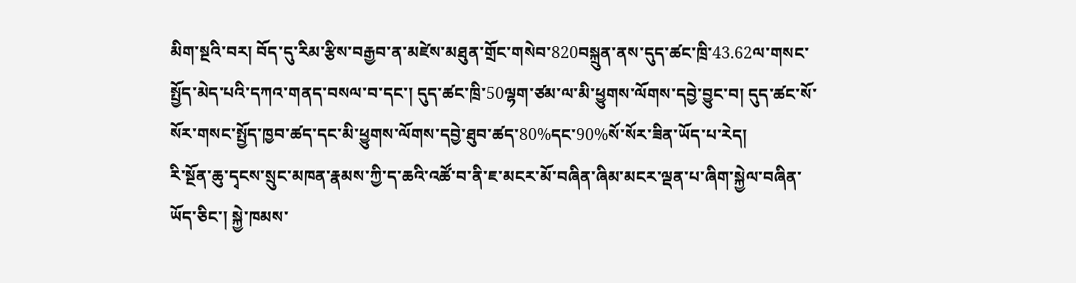མིག་སྔའི་བར། བོད་དུ་རིམ་རྩིས་བརྒྱབ་ན་མཛེས་མཐུན་གྲོང་གསེབ་820བསྐྲུན་ནས་དུད་ཚང་ཁྲི་43.62ལ་གསང་སྤྱོད་མེད་པའི་དཀའ་གནད་བསལ་བ་དང་། དུད་ཚང་ཁྲི་50ལྷག་ཙམ་ལ་མི་ཕྱུགས་ལོགས་དབྱེ་བྱུང་བ། དུད་ཚང་སོ་སོར་གསང་སྤྱོད་ཁྱབ་ཚད་དང་མི་ཕྱུགས་ལོགས་དབྱེ་ཐུབ་ཚད་80%དང་90%སོ་སོར་ཟིན་ཡོད་པ་རེད།
རི་སྔོན་ཆུ་དྭངས་སྲུང་མཁན་རྣམས་ཀྱི་ད་ཆའི་འཚོ་བ་ནི་ཇ་མངར་མོ་བཞིན་ཞིམ་མངར་ལྡན་པ་ཞིག་སྐྱེལ་བཞིན་ཡོད་ཅིང་། སྐྱེ་ཁམས་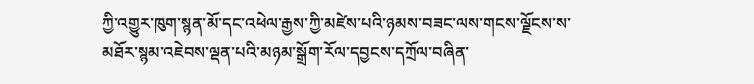ཀྱི་འགྱུར་ཁུག་སྙན་མོ་དང་འཕེལ་རྒྱས་ཀྱི་མཛེས་པའི་ཉམས་བཟང་ལས་གངས་ལྗོངས་ས་མཐོར་སྙམ་འཇེབས་ལྡན་པའི་མཉམ་སྒྲོག་རོལ་དབྱངས་དཀྲོལ་བཞིན་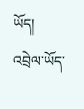ཡོད།
འབྲེལ་ཡོད་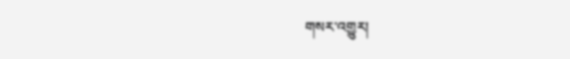གསར་འགྱུར།